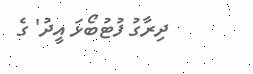ދިރާގު ފުޓުބޯޅަ އީދު' ގެ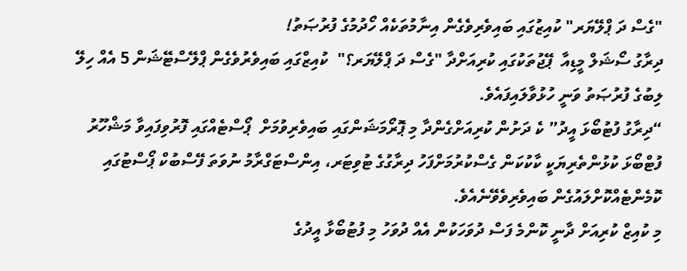"ގެސް ދަ ޕްލޭޔަރ" ކުއިޒުގައި ބައިވެރިވެގެން އިނާމުތަކެއް ހޯދުމުގެ ފުރުޞަތު!
ދިރާގު ސޯޝަލް މީޑިއާ  ޕޭޖުތަކުގައި ކުރިއަށްދާ "ގެސް ދަ ޕްލޭޔަރ؟"  ކުއިޒްގައި ބައިވެރުވެގެން ޕްލޭސްޓޭޝަން 5 އެއް ހިލޭ ލިބުގެ ފުރުޞަތު ވަނީ ހުޅުވާލައިފައެވެ.
“ދިރާގު ފުޓުބޯޅަ އީދު” ކެ ދަށުން ކުރިއަށްގެންދާ މި ޕޮރޯމަޝަންގައި ބައިވެރިވުމަށް  ޕޯސްޓެއްގައި ފޮރުވިފައިވާ މަޝްހޫރު ފުޓްބޯޅަ ކުޅުންތެރިޔަކީ ކާކުކަން ގެސްކުރުމަށްފަހު ދިރާގުގެ ޓުވިޓަރ، އިންސްޓަގްރާމު ނުވަތަ ފޭސްބުކް ޕޯސްޓުގައި ކޮމެންޓެއްކޮށްލައުގެން ބައިވެރިވެވޭނެއެވެ.
މި ކުއިޒް ކުރިއަށް ދާނީ ކޮންމެ ފަސް ދުވަހަކުން އެއް ދުވަހު މި ފުޓުބޯޅާ އީދުގެ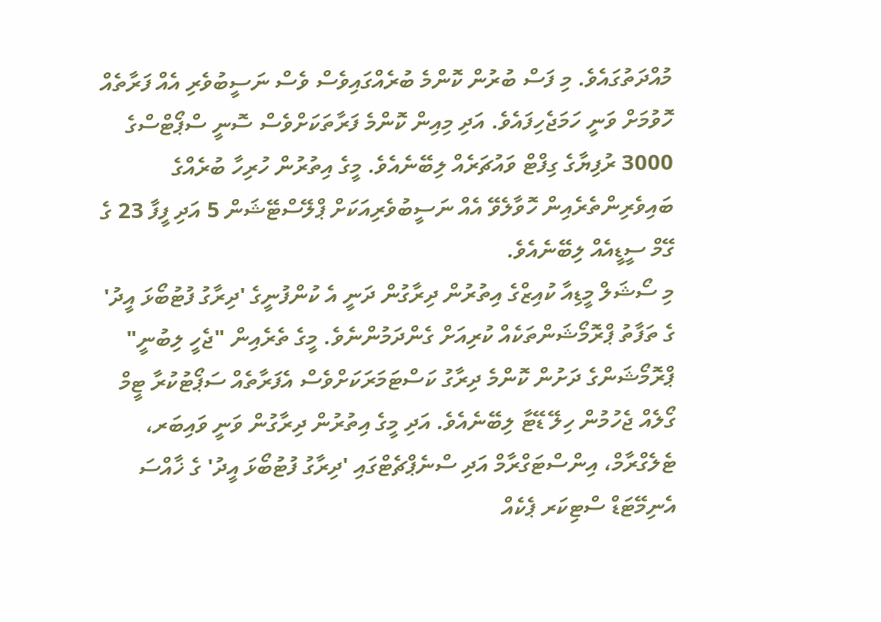މުއްދަތުގައެވެ. މި ފަސް ބުރުން ކޮންމެ ބުރެއްގައިވެސް ވެސް ނަސީބުވެރި އެއް ފަރާތެއް ހޮވުމަށް ވަނީ ހަމަޖެހިފައެވެ. އަދި މިއިން ކޮންމެ ފަރާތަކަށްވެސް ސޮނީ ސްޕޯޓްސްގެ 3000 ރުފިޔާގެ ގިފްޓް ވައުޗަރެއް ލިބޭނެއެވެ. މީގެ އިތުރުން ހުރިހާ ބުރެއްގެ ބައިވެރިންތެރެއިން ހޮވާލެވޭ އެއް ނަސީބުވެރިއަކަށް ޕްލޭސްޓޭޝަން 5 އަދި ފީފާ 23 ގެ ގޭމް ސީޑީއެއް ލިބޭނެއެވެ.
މި ސޯޝަލް މީޑިއާ ކުއިޒްގެ އިތުރުން ދިރާގުން ދަނީ އެ ކުންފުނީގެ 'ދިރާގު ފުޓުބޯޅަ އީދު'  ގެ ތަފާތު ޕްރޮމޯޝަންތަކެއް ކުރިއަށް ގެންދަމުންނެވެ. މީގެ ތެރެއިން "ޖެހީ ލިބުނީ" ޕްރޮމޯޝަންގެ ދަށުން ކޮންމެ ދިރާގު ކަސްޓަމަރަކަށްވެސް އެފަރާތެއް ސަޕޯޓުކުރާ ޓީމް ގޯލެއް ޖެހުމުން ހިލޭ ޑޭޓާ ލިބޭނެއެވެ. އަދި މީގެ އިތުރުން ދިރާގުން ވަނީ ވައިބަރ، ޓެލެގްރާމް، އިންސްޓަގްރާމް އަދި ސްނެޕްޗެޓްގައި 'ދިރާގު ފުޓުބޯޅަ އީދު' ގެ ޚާއްސަ އެނިމޭޓަޑް ސްޓިކަރ ޕެކެއް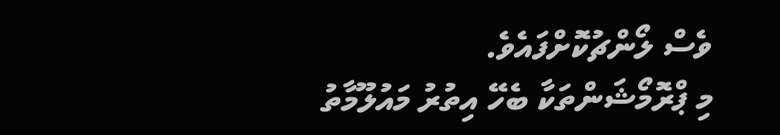ވެސް ލޯންޗުކޮށްފައެވެ.
މި ޕްރޮމޯޝަންތަކާ ބެހޭ އިތުރު މައުލޫމާތު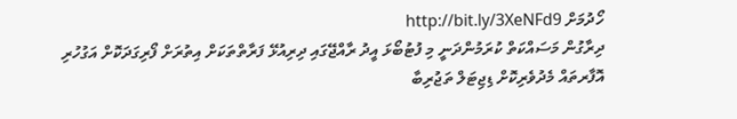ހޯދުމަށް http://bit.ly/3XeNFd9
ދިރާގުން މަސައްކަތް ކުރަމުންދަނީ މި ފުޓުބޯޅަ އީދު ރާއްޖޭގައި ދިރިއުޅޭ ފަރާތްތަކަށް އިތުރަށް ފޯރިގަދަކޮށް އަގުހުރި އޮފާރތައް މެދުވެރިކޮށް ޑިޖިޓަލް ތަޖުރިބާ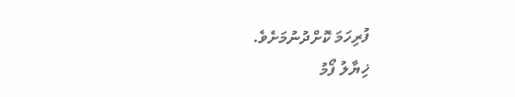ފުރިހަމަ ކޮށްދުނުމަށެވެ.
ޚިޔާލު ފޯމު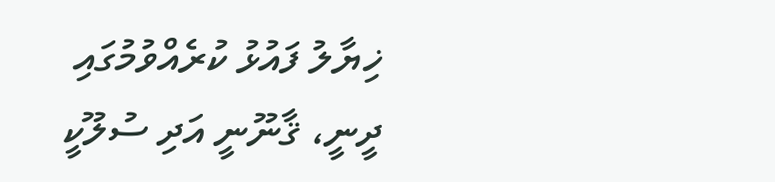ޚިޔާލު ފައުޅު ކުރެއްވުމުގައި ދީނީ، ޤާނޫނީ އަދި ސުލޫކީ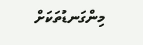މިންގަނޑުތަކަށް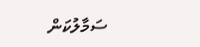ސަމާލުކަން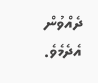ދެއްވުން އެދެމެވެ.